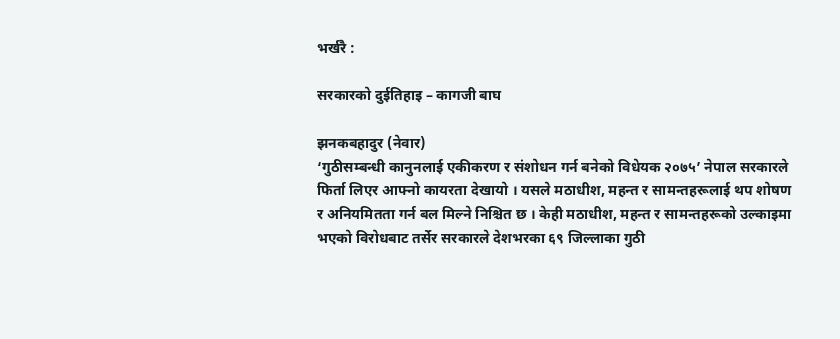भर्खरै :

सरकारको दुईतिहाइ – कागजी बाघ

झनकबहादुर (नेवार)
‘गुठीसम्बन्धी कानुनलाई एकीकरण र संशोधन गर्न बनेको विधेयक २०७५’ नेपाल सरकारले फिर्ता लिएर आफ्नो कायरता देखायो । यसले मठाधीश, महन्त र सामन्तहरूलाई थप शोषण र अनियमितता गर्न बल मिल्ने निश्चित छ । केही मठाधीश, महन्त र सामन्तहरूको उल्काइमा भएको विरोधबाट तर्सेर सरकारले देशभरका ६९ जिल्लाका गुठी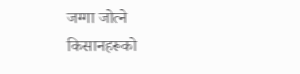जग्गा जोत्ने किसानहरूको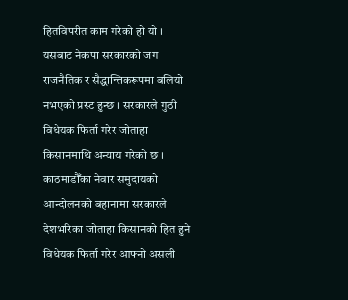हितविपरीत काम गरेको हो यो । यसबाट नेकपा सरकारको जग राजनैतिक र सैद्धान्तिकरूपमा बलियो नभएको प्रस्ट हुन्छ । सरकारले गुठी विधेयक फिर्ता गरेर जोताहा किसानमाथि अन्याय गरेको छ । काठमाडौँका नेवार समुदायको आन्दोलनको बहानामा सरकारले देशभरिका जोताहा किसानको हित हुने विधेयक फिर्ता गरेर आफ्नो असली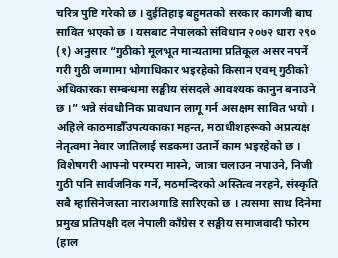चरित्र पुष्टि गरेको छ । दुईतिहाइ बहुमतको सरकार कागजी बाघ सावित भएको छ । यसबाट नेपालको संविधान २०७२ धारा २९० (१) अनुसार “गुठीको मूलभूत मान्यतामा प्रतिकूल असर नपर्ने गरी गुठी जग्गामा भोगाधिकार भइरहेको किसान एवम् गुठीको अधिकारका सम्बन्धमा सङ्घीय संसदले आवश्यक कानुन बनाउने छ ।” भन्ने संवधौनिक प्रावधान लागू गर्न असक्षम सावित भयो ।
अहिले काठमाडौँउपत्यकाका महन्त, मठाधीशहरूको अप्रत्यक्ष नेतृत्वमा नेवार जातिलाई सडकमा उतार्ने काम भइरहेको छ । विशेषगरी आफ्नो परम्परा मास्ने, जात्रा चलाउन नपाउने, निजी गुठी पनि सार्वजनिक गर्ने, मठमन्दिरको अस्तित्व नरहने, संस्कृति सबै म्हासिनेजस्ता नाराअगाडि सारिएको छ । त्यसमा साथ दिनेमा प्रमुख प्रतिपक्षी दल नेपाली काँग्रेस र सङ्घीय समाजवादी फोरम (हाल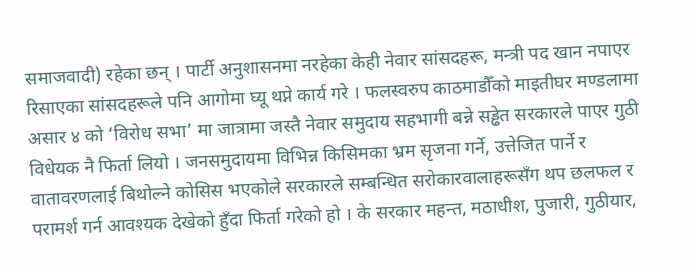समाजवादी) रहेका छन् । पार्टी अनुशासनमा नरहेका केही नेवार सांसदहरू, मन्त्री पद खान नपाएर रिसाएका सांसदहरूले पनि आगोमा घ्यू थप्ने कार्य गरे । फलस्वरुप काठमाडौँको माइतीघर मण्डलामा असार ४ को ‘विरोध सभा’ मा जात्रामा जस्तै नेवार समुदाय सहभागी बन्ने सड्ढेत सरकारले पाएर गुठी विधेयक नै फिर्ता लियो । जनसमुदायमा विभिन्न किसिमका भ्रम सृजना गर्ने, उत्तेजित पार्ने र वातावरणलाई बिथोल्ने कोसिस भएकोले सरकारले सम्बन्धित सरोकारवालाहरूसँग थप छलफल र परामर्श गर्न आवश्यक देखेको हुँदा फिर्ता गरेको हो । के सरकार महन्त, मठाधीश, पुजारी, गुठीयार,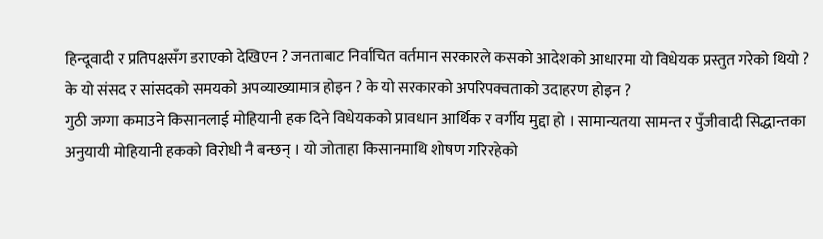हिन्दूवादी र प्रतिपक्षसँग डराएको देखिएन ? जनताबाट निर्वाचित वर्तमान सरकारले कसको आदेशको आधारमा यो विधेयक प्रस्तुत गरेको थियो ? के यो संसद र सांसदको समयको अपव्याख्यामात्र होइन ? के यो सरकारको अपरिपक्वताको उदाहरण होइन ?
गुठी जग्गा कमाउने किसानलाई मोहियानी हक दिने विधेयकको प्रावधान आर्थिक र वर्गीय मुद्दा हो । सामान्यतया सामन्त र पुँजीवादी सिद्धान्तका अनुयायी मोहियानी हकको विरोधी नै बन्छन् । यो जोताहा किसानमाथि शोषण गरिरहेको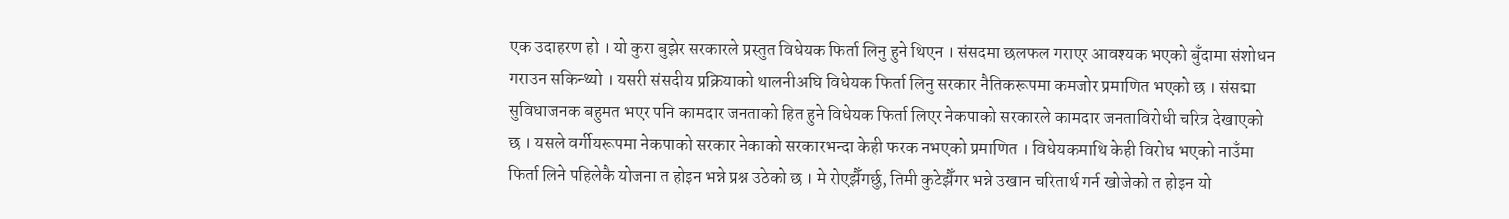एक उदाहरण हो । यो कुरा बुझेर सरकारले प्रस्तुत विधेयक फिर्ता लिनु हुने थिएन । संसदमा छलफल गराएर आवश्यक भएको बुँदामा संशोधन गराउन सकिन्थ्यो । यसरी संसदीय प्रक्रियाको थालनीअघि विधेयक फिर्ता लिनु सरकार नैतिकरूपमा कमजोर प्रमाणित भएको छ । संसद्मा सुविधाजनक बहुमत भएर पनि कामदार जनताको हित हुने विधेयक फिर्ता लिएर नेकपाको सरकारले कामदार जनताविरोधी चरित्र देखाएको छ । यसले वर्गीयरूपमा नेकपाको सरकार नेकाको सरकारभन्दा केही फरक नभएको प्रमाणित । विधेयकमाथि केही विरोध भएको नाउँमा फिर्ता लिने पहिलेकै योजना त होइन भन्ने प्रश्न उठेको छ । मे रोएझैँगर्छु, तिमी कुटेझैँगर भन्ने उखान चरितार्थ गर्न खोजेको त होइन यो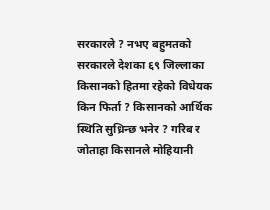सरकारले ? नभए बहुमतको सरकारले देशका ६९ जिल्लाका किसानको हितमा रहेको विधेयक किन फिर्ता ? किसानको आर्थिक स्थिति सुध्रिन्छ भनेर ? गरिब र जोताहा किसानले मोहियानी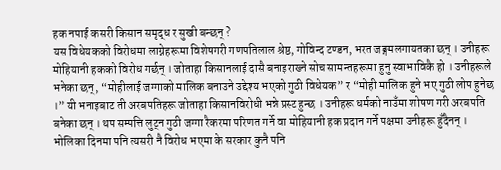हक नपाई कसरी किसान समृद्ध र सुखी बन्छन् ?
यस विधेयकको विरोधमा लाग्नेहरूमा विशेषगरी गणपतिलाल श्रेष्ठ, गोविन्द टण्डन, भरत जङ्गमलगायतका छन् । उनीहरू मोहियानी हकको विरोध गर्छन् । जोताहा किसानलाई दासै बनाइराख्ने सोच सामन्तहरूमा हुनु स्वाभाविकै हो । उनीहरूले भनेका छन्, “मोहीलाई जग्गाको मालिक बनाउने उद्देश्य भएको गुठी विधेयक” र “मोही मालिक हुने भए गुठी लोप हुनेछ ।” यी भनाइबाट ती अरबपतिहरू जोताहा किसानविरोधी भन्ने प्रस्ट हुन्छ । उनीहरू धर्मको नाउँमा शोषण गरी अरबपति बनेका छन् । थप सम्पत्ति लुट्न गुठी जग्गा रैकरमा परिणत गर्ने वा मोहियानी हक प्रदान गर्ने पक्षमा उनीहरू हुँदैनन् । भोलिका दिनमा पनि त्यसरी नै विरोध भएमा के सरकार कुनै पनि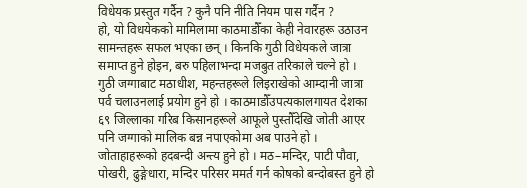विधेयक प्रस्तुत गर्दैन ? कुनै पनि नीति नियम पास गर्दैन ?
हो, यो विधयेकको मामिलामा काठमाडौँका केही नेवारहरू उठाउन सामन्तहरू सफल भएका छन् । किनकि गुठी विधेयकले जात्रा समाप्त हुने होइन, बरु पहिलाभन्दा मजबुत तरिकाले चल्ने हो । गुठी जग्गाबाट मठाधीश, महन्तहरूले लिइराखेको आम्दानी जात्रा पर्व चलाउनलाई प्रयोग हुने हो । काठमाडौँउपत्यकालगायत देशका ६९ जिल्लाका गरिब किसानहरूले आफूले पुस्तौँदेखि जोती आएर पनि जग्गाको मालिक बन्न नपाएकोमा अब पाउने हो ।
जोताहाहरूको हदबन्दी अन्त्य हुने हो । मठ–मन्दिर, पाटी पौवा, पोखरी, ढुङ्गेधारा, मन्दिर परिसर ममर्त गर्न कोषको बन्दोबस्त हुने हो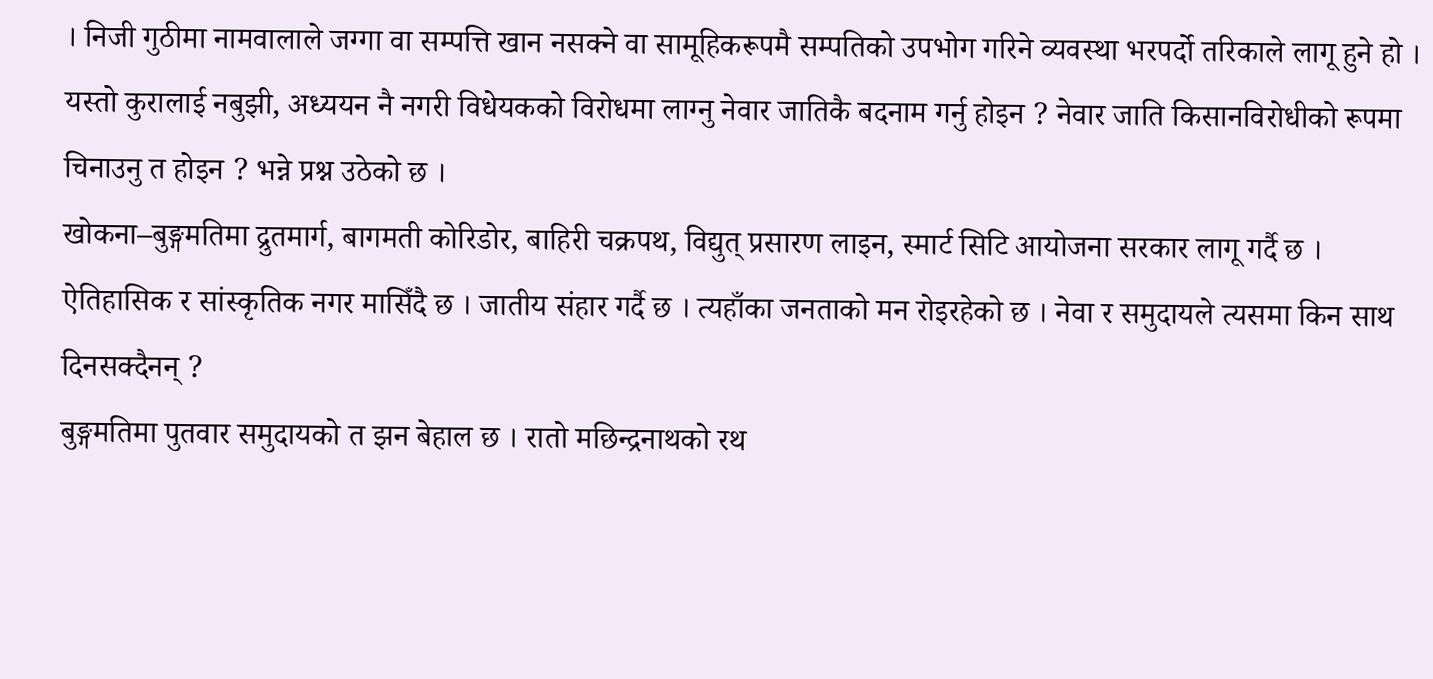। निजी गुठीमा नामवालाले जग्गा वा सम्पत्ति खान नसक्ने वा सामूहिकरूपमै सम्पतिको उपभोग गरिने व्यवस्था भरपर्दो तरिकाले लागू हुने हो । यस्तो कुरालाई नबुझी, अध्ययन नै नगरी विधेयकको विरोधमा लाग्नु नेवार जातिकै बदनाम गर्नु होइन ? नेवार जाति किसानविरोधीको रूपमा चिनाउनु त होइन ? भन्ने प्रश्न उठेको छ ।
खोकना–बुङ्गमतिमा द्रुतमार्ग, बागमती कोरिडोर, बाहिरी चक्रपथ, विद्युत् प्रसारण लाइन, स्मार्ट सिटि आयोजना सरकार लागू गर्दै छ । ऐतिहासिक र सांस्कृतिक नगर मासिँदै छ । जातीय संहार गर्दै छ । त्यहाँका जनताको मन रोइरहेको छ । नेवा र समुदायले त्यसमा किन साथ दिनसक्दैनन् ?
बुङ्गमतिमा पुतवार समुदायको त झन बेहाल छ । रातो मछिन्द्रनाथको रथ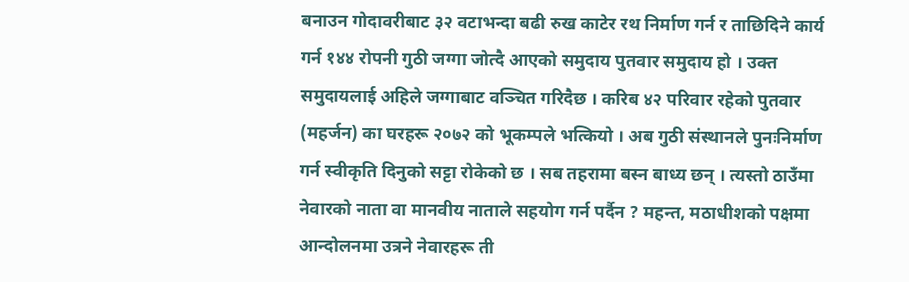बनाउन गोदावरीबाट ३२ वटाभन्दा बढी रुख काटेर रथ निर्माण गर्न र ताछिदिने कार्य गर्न १४४ रोपनी गुठी जग्गा जोत्दै आएको समुदाय पुतवार समुदाय हो । उक्त समुदायलाई अहिले जग्गाबाट वञ्चित गरिदैछ । करिब ४२ परिवार रहेको पुतवार (महर्जन) का घरहरू २०७२ को भूकम्पले भत्कियो । अब गुठी संस्थानले पुनःनिर्माण गर्न स्वीकृति दिनुको सट्टा रोकेको छ । सब तहरामा बस्न बाध्य छन् । त्यस्तो ठाउँमा नेवारको नाता वा मानवीय नाताले सहयोग गर्न पर्दैन ? महन्त, मठाधीशको पक्षमा आन्दोलनमा उत्रने नेवारहरू ती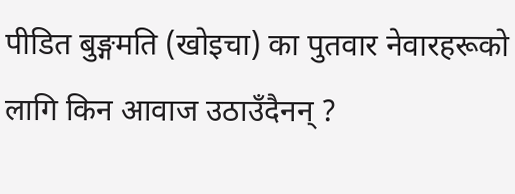पीडित बुङ्गमति (खोइचा) का पुतवार नेवारहरूको लागि किन आवाज उठाउँदैनन् ?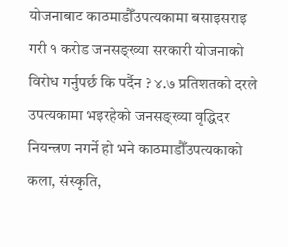योजनाबाट काठमाडौँउपत्यकामा बसाइसराइ गरी १ करोड जनसङ्ख्या सरकारी योजनाको विरोध गर्नुपर्छ कि पर्दैन ? ४.७ प्रतिशतको दरले उपत्यकामा भइरहेको जनसङ्ख्या वृद्धिदर नियन्त्रण नगर्ने हो भने काठमाडौँउपत्यकाको कला, संस्कृति,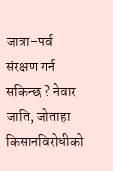जात्रा–पर्व संरक्षण गर्न सकिन्छ ? नेवार जाति, जोताहा किसानविरोधीको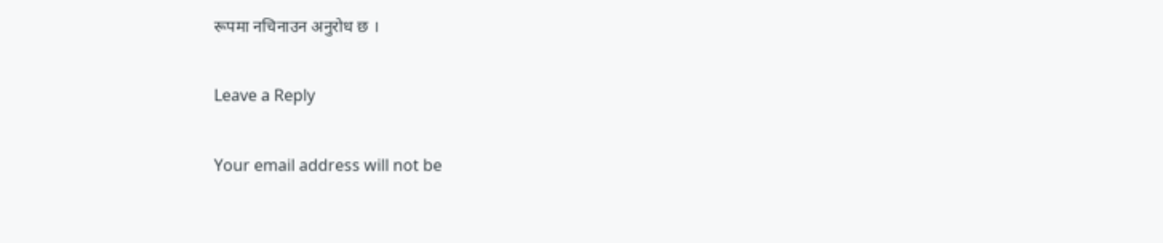रूपमा नचिनाउन अनुरोध छ ।

Leave a Reply

Your email address will not be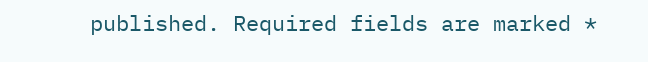published. Required fields are marked *